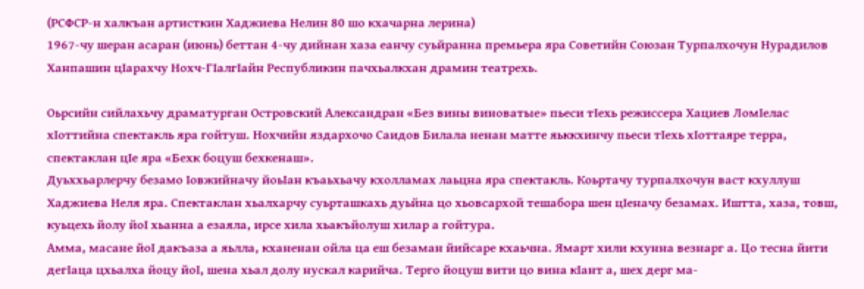(РСФСР-н халкъан артисткин Хаджиева Нелин 80 шо кхачарна лерина)
1967-чу шеран асаран (июнь) беттан 4-чу дийнан хаза еанчу суьйранна премьера яра Советийн Союзан Турпалхочун Нурадилов Ханпашин цIарахчу Нохч-ГIалгIайн Республикин пачхьалкхан драмин театрехь.

Оьрсийн сийлахьчу драматурган Островский Александран «Без вины виноватые» пьеси тIехь режиссера Хациев ЛомIелас хIоттийна спектакль яра гойтуш. Нохчийн яздархочо Саидов Билала ненан матте яьккхинчу пьеси тIехь хIоттаяре терра, спектаклан цIе яра «Бехк боцуш бехкенаш».
Дуьххьарлерчу безамо Iовжийначу йоьIан къаьхьачу кхолламах лаьцна яра спектакль. Коьртачу турпалхочун васт кхуллуш Хаджиева Неля яра. Спектаклан хьалхарчу суьрташкахь дуьйна цо хьовсархой тешабора шен цIеначу безамах. Иштта, хаза, товш, куьцехь йолу йоI хьанна а езаяла, ирсе хила хьакъйолуш хилар а гойтура.
Амма, масане йоI дакъаза а яьлла, кханенан ойла ца еш безаман йийсаре кхаьчна. Ямарт хили кхунна везнарг а. Цо тесна йити дегIаца цхьалха йоцу йоI, шена хьал долу нускал карийча. Терго йоцуш вити цо вина кIант а, шех дерг ма-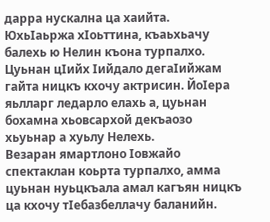дарра нускална ца хаийта.
ЮхьIаьржа хIоьттина, къаьхьачу балехь ю Нелин къона турпалхо. Цуьнан цIийх Iийдало дегаIийжам гайта ницкъ кхочу актрисин. ЙоIера яьлларг ледарло елахь а, цуьнан бохамна хьовсархой декъаозо хьуьнар а хуьлу Нелехь.
Везаран ямартлоно Iовжайо спектаклан коьрта турпалхо, амма цуьнан нуьцкъала амал кагъян ницкъ ца кхочу тIебазбеллачу баланийн.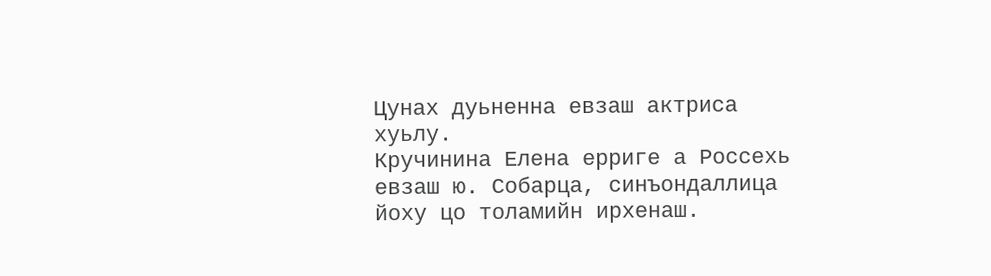Цунах дуьненна евзаш актриса хуьлу.
Кручинина Елена ерриге а Россехь евзаш ю. Собарца, синъондаллица йоху цо толамийн ирхенаш.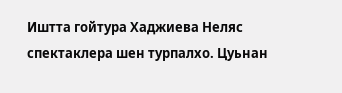Иштта гойтура Хаджиева Неляс спектаклера шен турпалхо. Цуьнан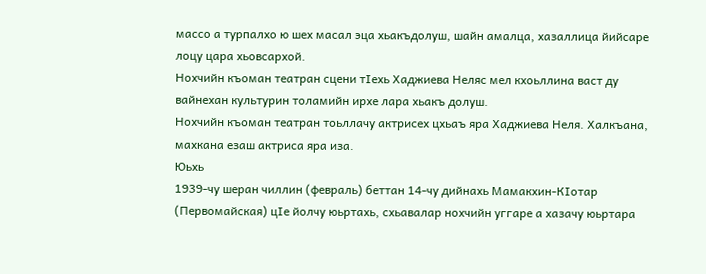массо а турпалхо ю шех масал эца хьакъдолуш, шайн амалца, хазаллица йийсаре лоцу цара хьовсархой.
Нохчийн къоман театран сцени тIехь Хаджиева Неляс мел кхоьллина васт ду вайнехан культурин толамийн ирхе лара хьакъ долуш.
Нохчийн къоман театран тоьллачу актрисех цхьаъ яра Хаджиева Неля. Халкъана, махкана езаш актриса яра иза.
Юьхь
1939-чу шеран чиллин (февраль) беттан 14-чу дийнахь Мамакхин-КIотар (Первомайская) цIе йолчу юьртахь, схьавалар нохчийн уггаре а хазачу юьртара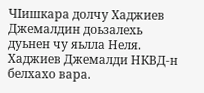ЧIишкара долчу Хаджиев Джемалдин доьзалехь дуьнен чу яьлла Неля. Хаджиев Джемалди НКВД-н белхахо вара.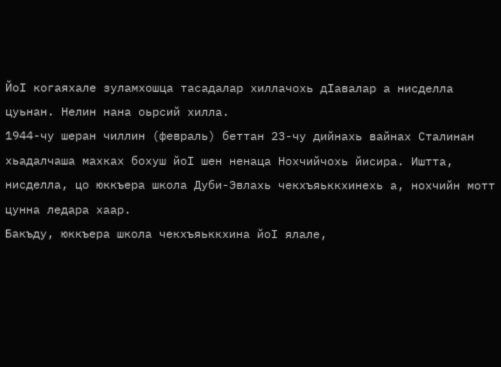ЙоI когаяхале зуламхошца тасадалар хиллачохь дIавалар а нисделла цуьнан. Нелин нана оьрсий хилла.
1944-чу шеран чиллин (февраль) беттан 23-чу дийнахь вайнах Сталинан хьадалчаша махках бохуш йоI шен ненаца Нохчийчохь йисира. Иштта, нисделла, цо юккъера школа Дуби-Эвлахь чекхъяьккхинехь а, нохчийн мотт цунна ледара хаар.
Бакъду, юккъера школа чекхъяьккхина йоI ялале,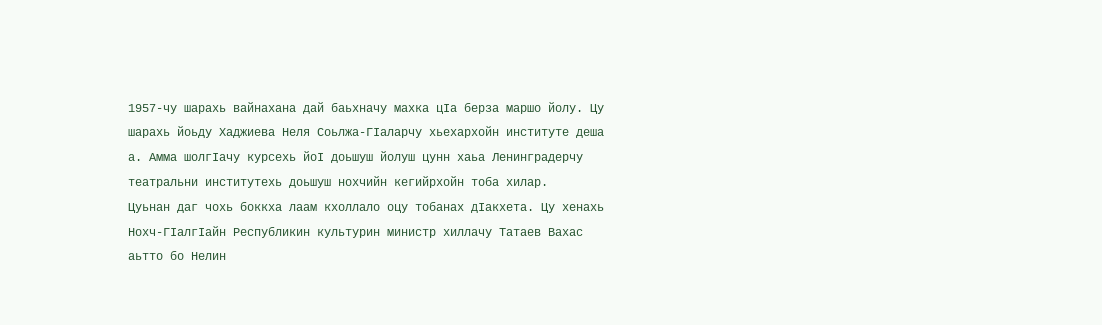1957-чу шарахь вайнахана дай баьхначу махка цIа берза маршо йолу. Цу шарахь йоьду Хаджиева Неля Соьлжа-ГIаларчу хьехархойн институте деша а. Амма шолгIачу курсехь йоI доьшуш йолуш цунн хаьа Ленинградерчу театральни институтехь доьшуш нохчийн кегийрхойн тоба хилар.
Цуьнан даг чохь боккха лаам кхоллало оцу тобанах дIакхета. Цу хенахь Нохч-ГIалгIайн Республикин культурин министр хиллачу Татаев Вахас аьтто бо Нелин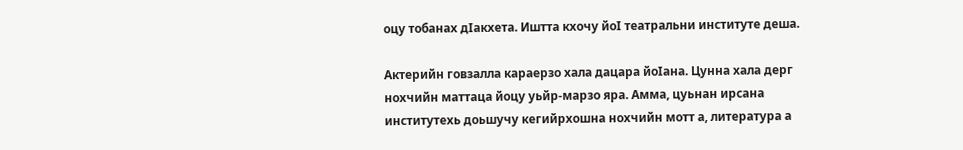оцу тобанах дIакхета. Иштта кхочу йоI театральни институте деша.

Актерийн говзалла караерзо хала дацара йоIана. Цунна хала дерг нохчийн маттаца йоцу уьйр-марзо яра. Амма, цуьнан ирсана институтехь доьшучу кегийрхошна нохчийн мотт а, литература а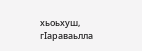хьоьхуш, гIараваьлла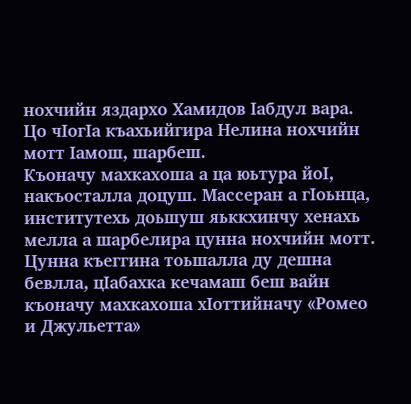нохчийн яздархо Хамидов Iабдул вара. Цо чIогIа къахьийгира Нелина нохчийн мотт Iамош, шарбеш.
Къоначу махкахоша а ца юьтура йоI, накъосталла доцуш. Массеран а гIоьнца, институтехь доьшуш яьккхинчу хенахь мелла а шарбелира цунна нохчийн мотт. Цунна къеггина тоьшалла ду дешна бевлла, цIабахка кечамаш беш вайн къоначу махкахоша хIоттийначу «Ромео и Джульетта»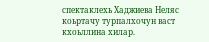спектаклехь Хаджиева Неляс коьртачу турпалхочун васт кхоьллина хилар.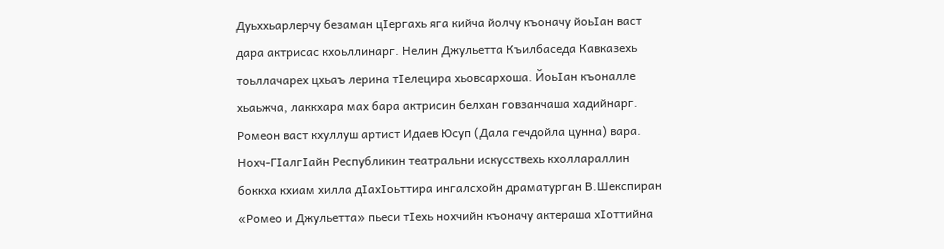Дуьххьарлерчу безаман цIергахь яга кийча йолчу къоначу йоьIан васт дара актрисас кхоьллинарг. Нелин Джульетта Къилбаседа Кавказехь тоьллачарех цхьаъ лерина тIелецира хьовсархоша. ЙоьIан къоналле хьаьжча, лаккхара мах бара актрисин белхан говзанчаша хадийнарг.
Ромеон васт кхуллуш артист Идаев Юсуп (Дала гечдойла цунна) вара. Нохч-ГIалгIайн Республикин театральни искусствехь кхоллараллин боккха кхиам хилла дIахIоьттира ингалсхойн драматурган В.Шекспиран «Ромео и Джульетта» пьеси тIехь нохчийн къоначу актераша хIоттийна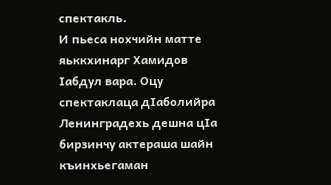спектакль.
И пьеса нохчийн матте яьккхинарг Хамидов Iабдул вара. Оцу спектаклаца дIаболийра Ленинградехь дешна цIа бирзинчу актераша шайн къинхьегаман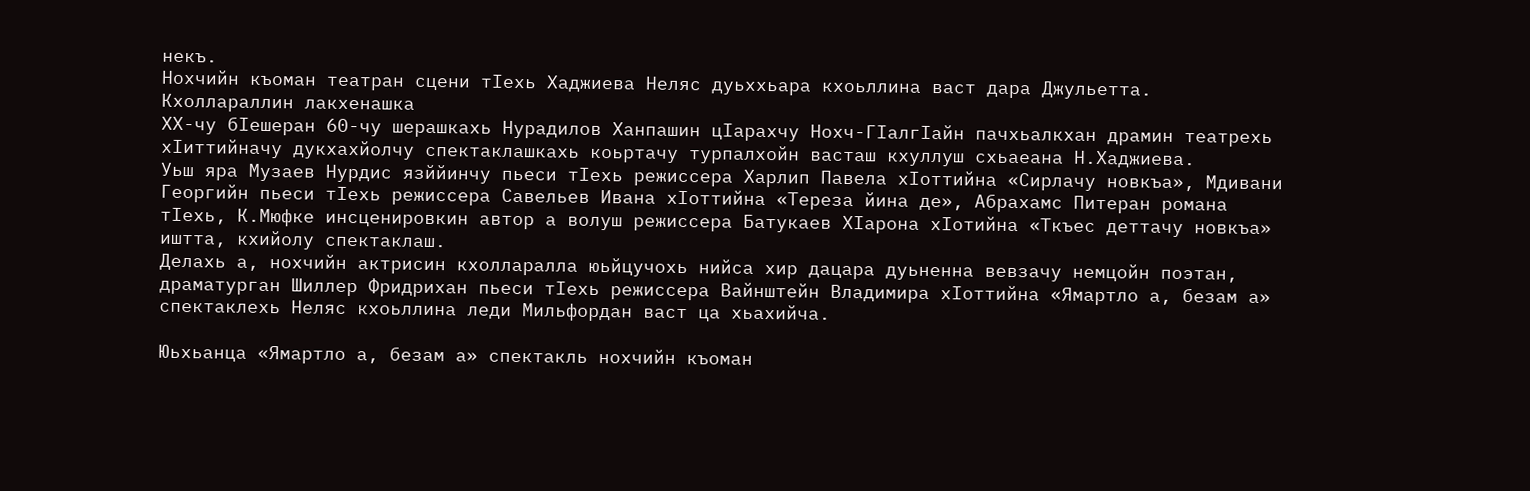некъ.
Нохчийн къоман театран сцени тIехь Хаджиева Неляс дуьххьара кхоьллина васт дара Джульетта.
Кхоллараллин лакхенашка
ХХ-чу бIешеран 60-чу шерашкахь Нурадилов Ханпашин цIарахчу Нохч-ГIалгIайн пачхьалкхан драмин театрехь хIиттийначу дукхахйолчу спектаклашкахь коьртачу турпалхойн васташ кхуллуш схьаеана Н.Хаджиева.
Уьш яра Музаев Нурдис язййинчу пьеси тIехь режиссера Харлип Павела хIоттийна «Сирлачу новкъа», Мдивани Георгийн пьеси тIехь режиссера Савельев Ивана хIоттийна «Тереза йина де», Абрахамс Питеран романа тIехь, К.Мюфке инсценировкин автор а волуш режиссера Батукаев ХIарона хIотийна «Ткъес деттачу новкъа» иштта, кхийолу спектаклаш.
Делахь а, нохчийн актрисин кхолларалла юьйцучохь нийса хир дацара дуьненна вевзачу немцойн поэтан, драматурган Шиллер Фридрихан пьеси тIехь режиссера Вайнштейн Владимира хIоттийна «Ямартло а, безам а» спектаклехь Неляс кхоьллина леди Мильфордан васт ца хьахийча.

Юьхьанца «Ямартло а, безам а» спектакль нохчийн къоман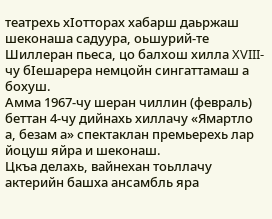театрехь хIотторах хабарш даьржаш шеконаша садуура, оьшурий-те Шиллеран пьеса, цо балхош хилла XVIII-чу бIешарера немцойн сингаттамаш а бохуш.
Амма 1967-чу шеран чиллин (февраль) беттан 4-чу дийнахь хиллачу «Ямартло а, безам а» спектаклан премьерехь лар йоцуш яйра и шеконаш.
Цкъа делахь, вайнехан тоьллачу актерийн башха ансамбль яра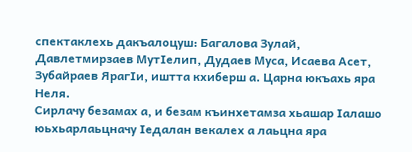спектаклехь дакъалоцуш: Багалова Зулай, Давлетмирзаев МутIелип, Дудаев Муса, Исаева Асет, Зубайраев ЯрагIи, иштта кхиберш а. Царна юкъахь яра Неля.
Сирлачу безамах а, и безам къинхетамза хьашар Iалашо юьхьарлаьцначу Iедалан векалех а лаьцна яра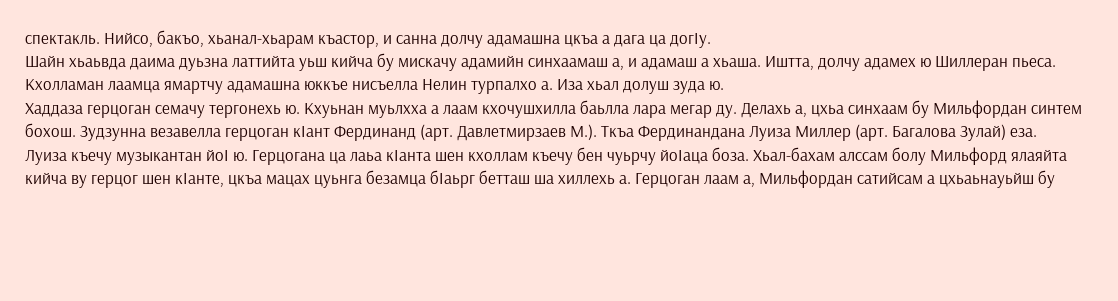спектакль. Нийсо, бакъо, хьанал-хьарам къастор, и санна долчу адамашна цкъа а дага ца догIу.
Шайн хьаьвда даима дуьзна латтийта уьш кийча бу мискачу адамийн синхаамаш а, и адамаш а хьаша. Иштта, долчу адамех ю Шиллеран пьеса. Кхолламан лаамца ямартчу адамашна юккъе нисъелла Нелин турпалхо а. Иза хьал долуш зуда ю.
Хаддаза герцоган семачу тергонехь ю. Кхуьнан муьлхха а лаам кхочушхилла баьлла лара мегар ду. Делахь а, цхьа синхаам бу Мильфордан синтем бохош. Зудзунна везавелла герцоган кIант Фердинанд (арт. Давлетмирзаев М.). Ткъа Фердинандана Луиза Миллер (арт. Багалова Зулай) еза.
Луиза къечу музыкантан йоI ю. Герцогана ца лаьа кIанта шен кхоллам къечу бен чуьрчу йоIаца боза. Хьал-бахам алссам болу Мильфорд ялаяйта кийча ву герцог шен кIанте, цкъа мацах цуьнга безамца бIаьрг бетташ ша хиллехь а. Герцоган лаам а, Мильфордан сатийсам а цхьаьнауьйш бу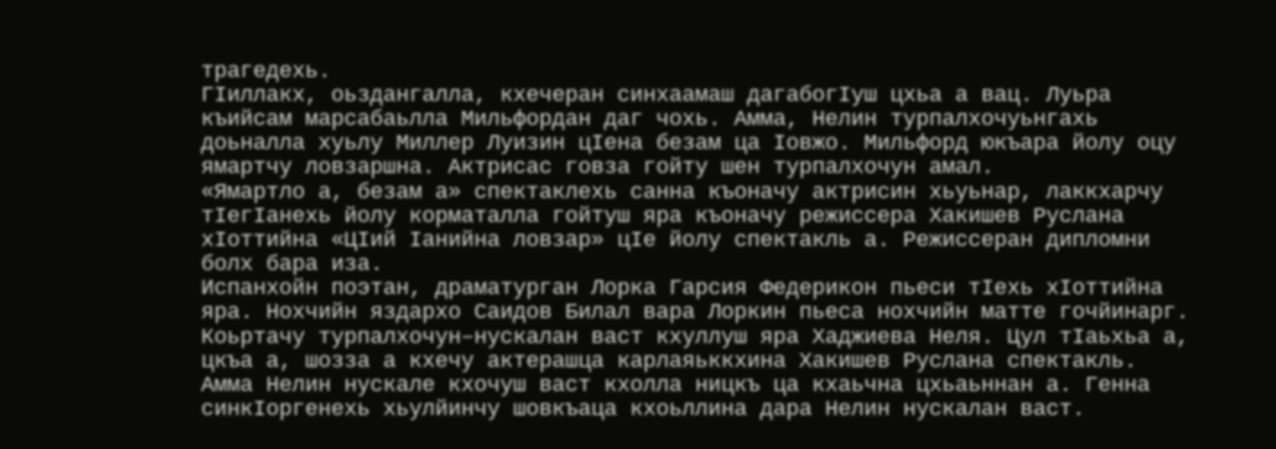трагедехь.
ГIиллакх, оьздангалла, кхечеран синхаамаш дагабогIуш цхьа а вац. Луьра къийсам марсабаьлла Мильфордан даг чохь. Амма, Нелин турпалхочуьнгахь доьналла хуьлу Миллер Луизин цIена безам ца Iовжо. Мильфорд юкъара йолу оцу ямартчу ловзаршна. Актрисас говза гойту шен турпалхочун амал.
«Ямартло а, безам а» спектаклехь санна къоначу актрисин хьуьнар, лаккхарчу тIегIанехь йолу корматалла гойтуш яра къоначу режиссера Хакишев Руслана хIоттийна «ЦIий Iанийна ловзар» цIе йолу спектакль а. Режиссеран дипломни болх бара иза.
Испанхойн поэтан, драматурган Лорка Гарсия Федерикон пьеси тIехь хIоттийна яра. Нохчийн яздархо Саидов Билал вара Лоркин пьеса нохчийн матте гочйинарг.
Коьртачу турпалхочун–нускалан васт кхуллуш яра Хаджиева Неля. Цул тIаьхьа а, цкъа а, шозза а кхечу актерашца карлаяьккхина Хакишев Руслана спектакль.
Амма Нелин нускале кхочуш васт кхолла ницкъ ца кхаьчна цхьаьннан а. Генна синкIоргенехь хьулйинчу шовкъаца кхоьллина дара Нелин нускалан васт.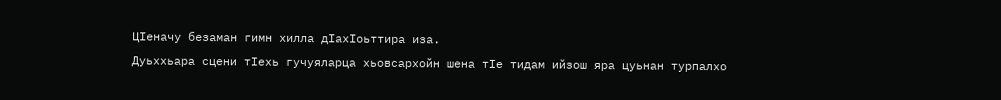ЦIеначу безаман гимн хилла дIахIоьттира иза.
Дуьххьара сцени тIехь гучуяларца хьовсархойн шена тIе тидам ийзош яра цуьнан турпалхо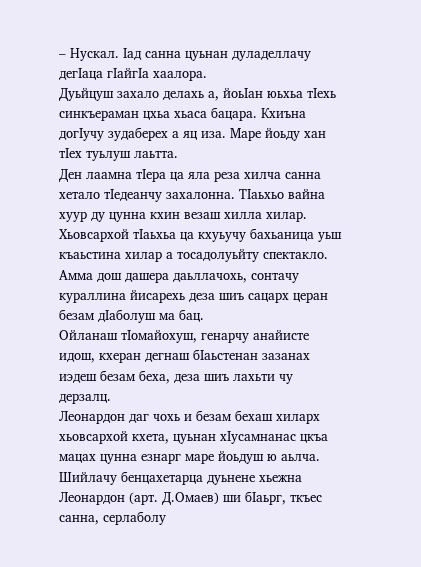– Нускал. Iад санна цуьнан дуладеллачу дегIаца гIайгIа хаалора.
Дуьйцуш захало делахь а, йоьIан юьхьа тIехь синкъераман цхьа хьаса бацара. Кхиъна догIучу зудаберех а яц иза. Маре йоьду хан тIех туьлуш лаьтта.
Ден лаамна тIера ца яла реза хилча санна хетало тIедеанчу захалонна. ТIаьхьо вайна хуур ду цунна кхин везаш хилла хилар. Хьовсархой тIаьхьа ца кхуьучу бахьаница уьш къаьстина хилар а тосадолуьйту спектакло. Амма дош дашера даьллачохь, сонтачу кураллина йисарехь деза шиъ сацарх церан безам дIаболуш ма бац.
Ойланаш тIомайохуш, генарчу анайисте идош, кхеран дегнаш бIаьстенан зазанах иэдеш безам беха, деза шиъ лахьти чу дерзалц.
Леонардон даг чохь и безам бехаш хиларх хьовсархой кхета, цуьнан хIусамнанас цкъа мацах цунна езнарг маре йоьдуш ю аьлча. Шийлачу бенцахетарца дуьнене хьежна Леонардон (арт. Д.Омаев) ши бIаьрг, ткъес санна, серлаболу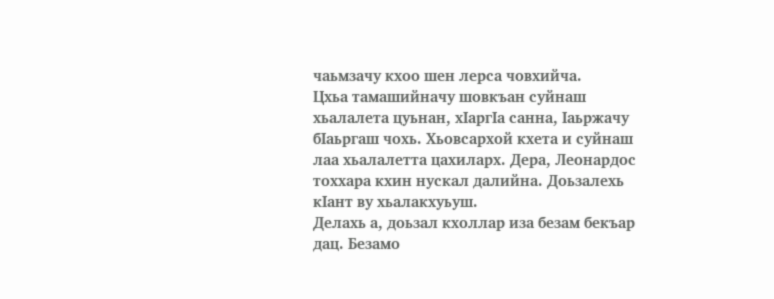чаьмзачу кхоо шен лерса човхийча.
Цхьа тамашийначу шовкъан суйнаш хьалалета цуьнан, хIаргIа санна, Iаьржачу бIаьргаш чохь. Хьовсархой кхета и суйнаш лаа хьалалетта цахиларх. Дера, Леонардос тоххара кхин нускал далийна. Доьзалехь кIант ву хьалакхуьуш.
Делахь а, доьзал кхоллар иза безам бекъар дац. Безамо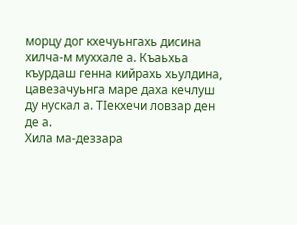морцу дог кхечуьнгахь дисина хилча-м муххале а. Къаьхьа къурдаш генна кийрахь хьулдина, цавезачуьнга маре даха кечлуш ду нускал а. ТIекхечи ловзар ден де а.
Хила ма-деззара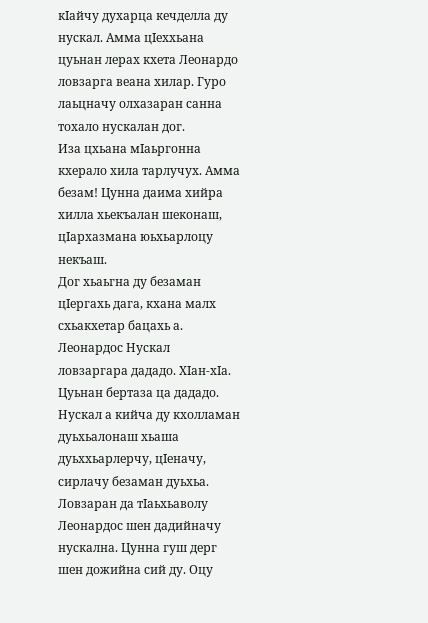кIайчу духарца кечделла ду нускал. Амма цIеххьана цуьнан лерах кхета Леонардо ловзарга веана хилар. Гуро лаьцначу олхазаран санна тохало нускалан дог.
Иза цхьана мIаьргонна кхерало хила тарлучух. Амма безам! Цунна даима хийра хилла хьекъалан шеконаш, цIархазмана юьхьарлоцу некъаш.
Дог хьаьгна ду безаман цIергахь дага, кхана малх схьакхетар бацахь а. Леонардос Нускал ловзаргара дададо. ХIан-хIа. Цуьнан бертаза ца дададо. Нускал а кийча ду кхолламан дуьхьалонаш хьаша дуьххьарлерчу, цIеначу, сирлачу безаман дуьхьа.
Ловзаран да тIаьхьаволу Леонардос шен дадийначу нускална. Цунна гуш дерг шен дожийна сий ду. Оцу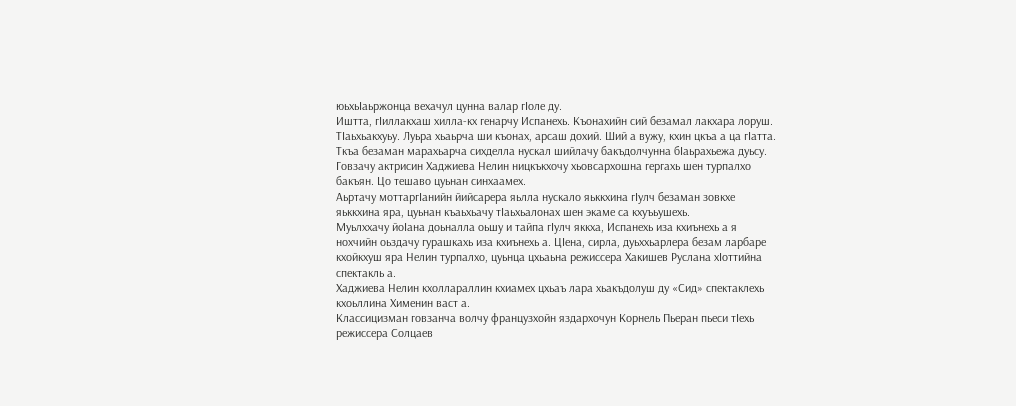юьхьIаьржонца вехачул цунна валар гIоле ду.
Иштта, гIиллакхаш хилла-кх генарчу Испанехь. Къонахийн сий безамал лакхара лоруш. ТIаьхьакхуьу. Луьра хьаьрча ши къонах, арсаш дохий. Ший а вужу, кхин цкъа а ца гIатта.
Ткъа безаман марахьарча сихделла нускал шийлачу бакъдолчунна бIаьрахьежа дуьсу. Говзачу актрисин Хаджиева Нелин ницкъкхочу хьовсархошна гергахь шен турпалхо бакъян. Цо тешаво цуьнан синхаамех.
Аьртачу моттаргIанийн йийсарера яьлла нускало яьккхина гIулч безаман зовкхе яьккхина яра, цуьнан къаьхьачу тIаьхьалонах шен экаме са кхуъьушехь.
Муьлххачу йоIана доьналла оьшу и тайпа гIулч яккха, Испанехь иза кхиънехь а я нохчийн оьздачу гурашкахь иза кхиънехь а. ЦIена, сирла, дуьххьарлера безам ларбаре кхойкхуш яра Нелин турпалхо, цуьнца цхьаьна режиссера Хакишев Руслана хIоттийна спектакль а.
Хаджиева Нелин кхоллараллин кхиамех цхьаъ лара хьакъдолуш ду «Сид» спектаклехь кхоьллина Хименин васт а.
Классицизман говзанча волчу французхойн яздархочун Корнель Пьеран пьеси тIехь режиссера Солцаев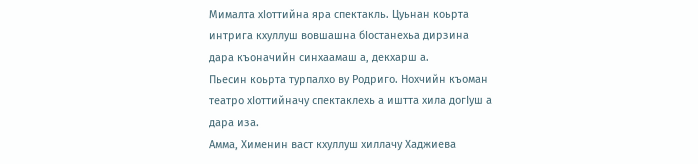Мималта хIоттийна яра спектакль. Цуьнан коьрта интрига кхуллуш вовшашна бIостанехьа дирзина дара къоначийн синхаамаш а, декхарш а.
Пьесин коьрта турпалхо ву Родриго. Нохчийн къоман театро хIоттийначу спектаклехь а иштта хила догIуш а дара иза.
Амма, Хименин васт кхуллуш хиллачу Хаджиева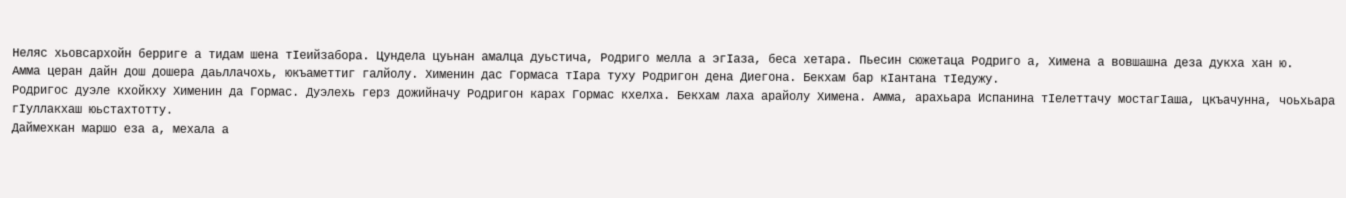Неляс хьовсархойн берриге а тидам шена тIеийзабора. Цундела цуьнан амалца дуьстича, Родриго мелла а эгIаза, беса хетара. Пьесин сюжетаца Родриго а, Химена а вовшашна деза дукха хан ю.
Амма церан дайн дош дошера даьллачохь, юкъаметтиг галйолу. Хименин дас Гормаса тIара туху Родригон дена Диегона. Бекхам бар кIантана тIедужу.
Родригос дуэле кхойкху Хименин да Гормас. Дуэлехь герз дожийначу Родригон карах Гормас кхелха. Бекхам лаха арайолу Химена. Амма, арахьара Испанина тIелеттачу мостагIаша, цкъачунна, чоьхьара гIуллакхаш юьстахтотту.
Даймехкан маршо еза а, мехала а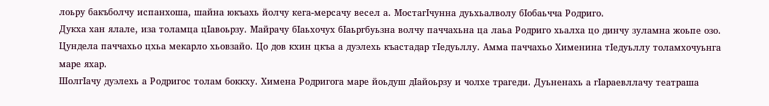лоьру бакъболчу испанхоша, шайна юкъахь йолчу кега-мерсачу весел а. МостагIчунна дуьхьалволу бIобаьчча Родриго.
Дукха хан ялале, иза толамца цIавоьрзу. Майрачу бIаьхочух бIаьргбуьзна волчу паччахьна ца лаьа Родриго хьалха цо динчу зуламна жоьпе озо. Цундела паччахьо цхьа мекарло хьовзайо. Цо дов кхин цкъа а дуэлехь къастадар тIедуьллу. Амма паччахьо Хименина тIедуьллу толамхочуьнга маре яхар.
ШолгIачу дуэлехь а Родригос толам боккху. Химена Родригога маре йоьдуш дIайоьрзу и чолхе трагеди. Дуьненахь а гIараевллачу театраша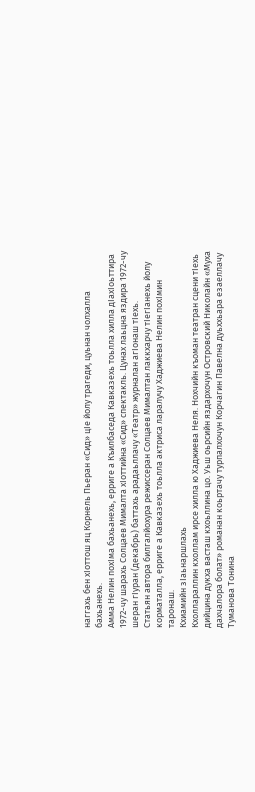наггахь бен хIоттош яц Корнель Пьеран «Сид» цIе йолу трагеди, цуьнан чолхалла бахьанехь.
Амма Нелин похIма бахьанехь, ерриге а Къилбаседа Кавказехь тоьлла хилла дIахIоьттира 1972-чу шарахь Солцаев Мималта хIоттийна «Сид» спектакль. Цунах лаьцна яздира 1972-чу шеран гIуран (декабрь) баттахь арадаьллачу «Театр» журналан агIонаш тIехь.
Статьян автора билгалйохура режиссеран Солцаев Мималтан лаккхарчу тIегIанехь йолу корматалла, ерриге а Кавказехь тоьлла актриса ларалучу Хаджиева Нелин похIмин таронаш.
Кхиамийн зIаьнаршлахь
Кхоллараллин кхоллам ирсе хилла ю Хаджиева Неля. Нохчийн къоман театран сцени тIехь дийцина дукха васташ кхоьллина цо. Уьш оьрсийн яздархочун Островский Николайн «Муха дахчалора болат» романан коьртачу турпалхочун Корчагин Павелна дуьххьара езаеллачу Туманова Тонина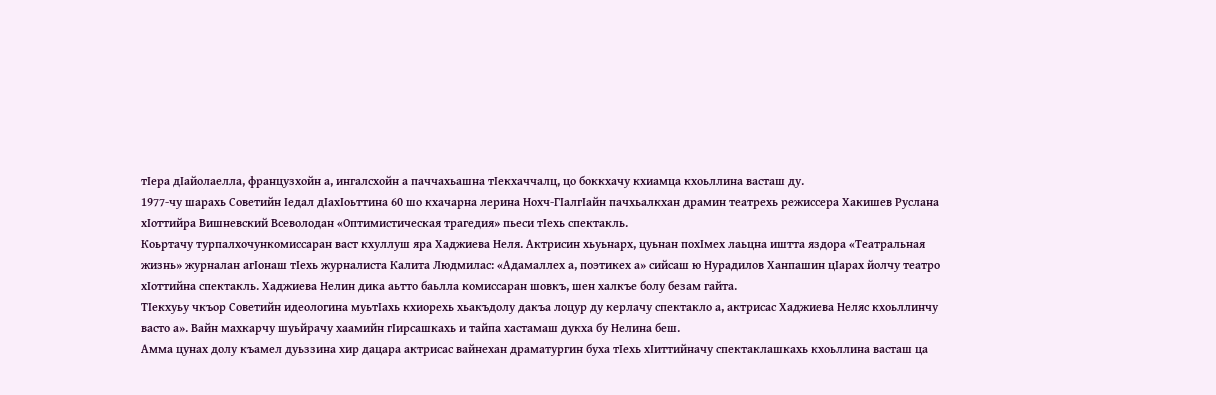тIера дIайолаелла, французхойн а, ингалсхойн а паччахьашна тIекхаччалц, цо боккхачу кхиамца кхоьллина васташ ду.
1977-чу шарахь Советийн Iедал дIахIоьттина 60 шо кхачарна лерина Нохч-ГIалгIайн пачхьалкхан драмин театрехь режиссера Хакишев Руслана хIоттийра Вишневский Всеволодан «Оптимистическая трагедия» пьеси тIехь спектакль.
Коьртачу турпалхочункомиссаран васт кхуллуш яра Хаджиева Неля. Актрисин хьуьнарх, цуьнан похIмех лаьцна иштта яздора «Театральная жизнь» журналан агIонаш тIехь журналиста Калита Людмилас: «Адамаллех а, поэтикех а» сийсаш ю Нурадилов Ханпашин цIарах йолчу театро хIоттийна спектакль. Хаджиева Нелин дика аьтто баьлла комиссаран шовкъ, шен халкъе болу безам гайта.
ТIекхуьу чкъор Советийн идеологина муьтIахь кхиорехь хьакъдолу дакъа лоцур ду керлачу спектакло а, актрисас Хаджиева Неляс кхоьллинчу васто а». Вайн махкарчу шуьйрачу хаамийн гIирсашкахь и тайпа хастамаш дукха бу Нелина беш.
Амма цунах долу къамел дуьззина хир дацара актрисас вайнехан драматургин буха тIехь хIиттийначу спектаклашкахь кхоьллина васташ ца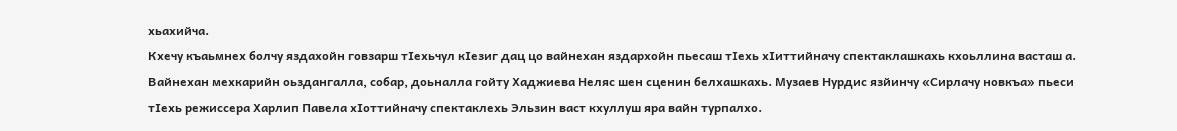хьахийча.
Кхечу къаьмнех болчу яздахойн говзарш тIехьчул кIезиг дац цо вайнехан яздархойн пьесаш тIехь хIиттийначу спектаклашкахь кхоьллина васташ а.
Вайнехан мехкарийн оьздангалла, собар, доьналла гойту Хаджиева Неляс шен сценин белхашкахь. Музаев Нурдис язйинчу «Сирлачу новкъа» пьеси тIехь режиссера Харлип Павела хIоттийначу спектаклехь Эльзин васт кхуллуш яра вайн турпалхо.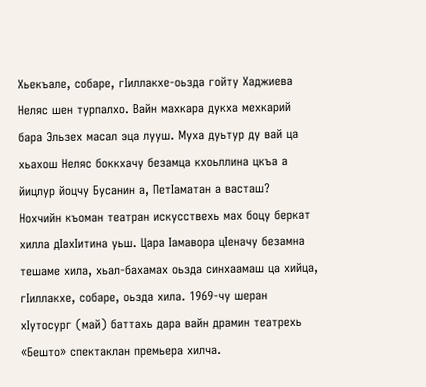Хьекъале, собаре, гIиллакхе-оьзда гойту Хаджиева Неляс шен турпалхо. Вайн махкара дукха мехкарий бара Эльзех масал эца лууш. Муха дуьтур ду вай ца хьахош Неляс боккхачу безамца кхоьллина цкъа а йицлур йоцчу Бусанин а, ПетIаматан а васташ?
Нохчийн къоман театран искусствехь мах боцу беркат хилла дIахIитина уьш. Цара Iамавора цIеначу безамна тешаме хила, хьал-бахамах оьзда синхаамаш ца хийца, гIиллакхе, собаре, оьзда хила. 1969-чу шеран хIутосург (май) баттахь дара вайн драмин театрехь «Бешто» спектаклан премьера хилча.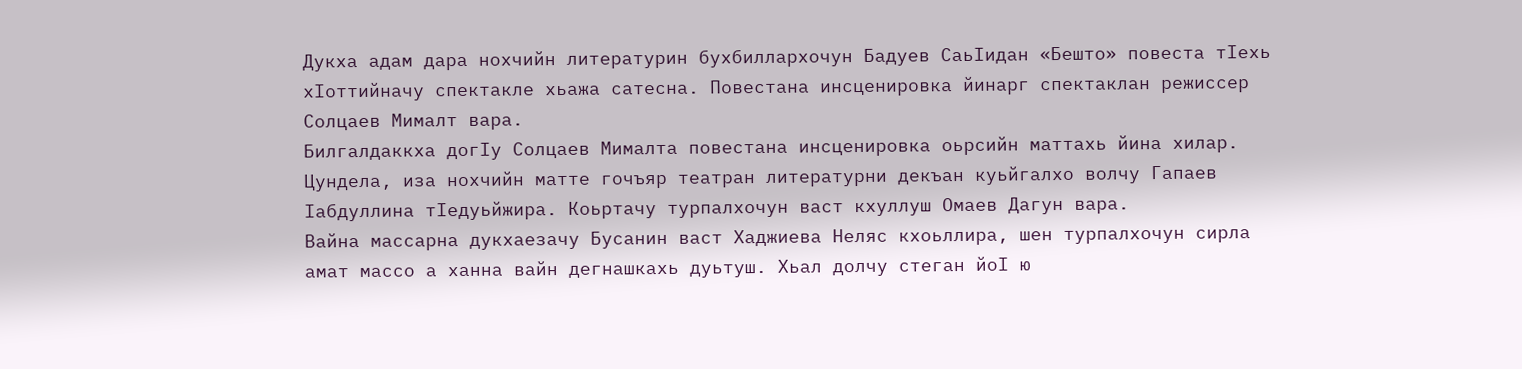Дукха адам дара нохчийн литературин бухбиллархочун Бадуев СаьIидан «Бешто» повеста тIехь хIоттийначу спектакле хьажа сатесна. Повестана инсценировка йинарг спектаклан режиссер Солцаев Мималт вара.
Билгалдаккха догIу Солцаев Мималта повестана инсценировка оьрсийн маттахь йина хилар. Цундела, иза нохчийн матте гочъяр театран литературни декъан куьйгалхо волчу Гапаев Iабдуллина тIедуьйжира. Коьртачу турпалхочун васт кхуллуш Омаев Дагун вара.
Вайна массарна дукхаезачу Бусанин васт Хаджиева Неляс кхоьллира, шен турпалхочун сирла амат массо а ханна вайн дегнашкахь дуьтуш. Хьал долчу стеган йоI ю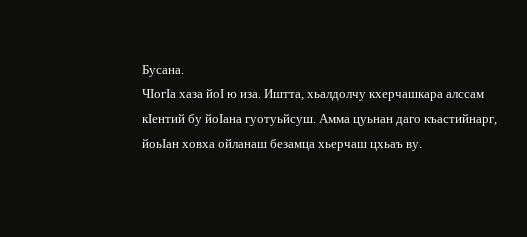Бусана.
ЧIогIа хаза йоI ю иза. Иштта, хьалдолчу кхерчашкара алссам кIентий бу йоIана гуотуьйсуш. Амма цуьнан даго къастийнарг, йоьIан ховха ойланаш безамца хьерчаш цхьаъ ву.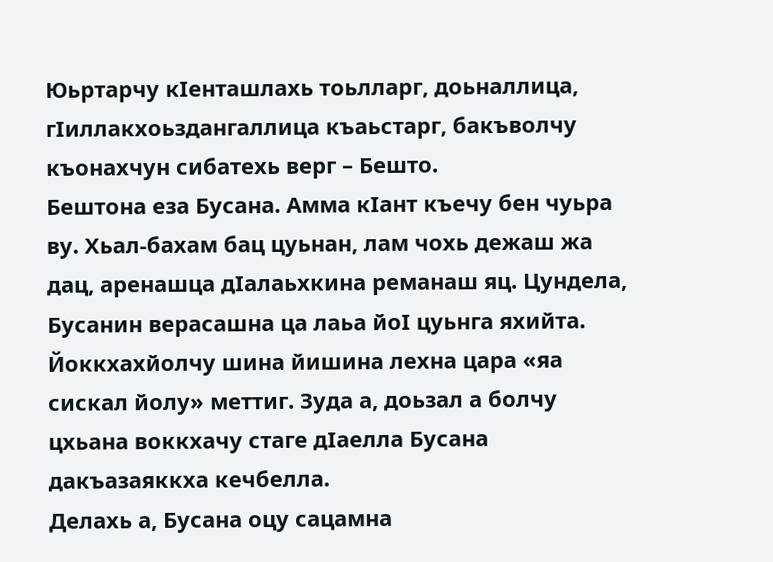Юьртарчу кIенташлахь тоьлларг, доьналлица, гIиллакхоьздангаллица къаьстарг, бакъволчу къонахчун сибатехь верг – Бешто.
Бештона еза Бусана. Амма кIант къечу бен чуьра ву. Хьал-бахам бац цуьнан, лам чохь дежаш жа дац, аренашца дIалаьхкина реманаш яц. Цундела, Бусанин верасашна ца лаьа йоI цуьнга яхийта.
Йоккхахйолчу шина йишина лехна цара «яа сискал йолу» меттиг. Зуда а, доьзал а болчу цхьана воккхачу стаге дIаелла Бусана дакъазаяккха кечбелла.
Делахь а, Бусана оцу сацамна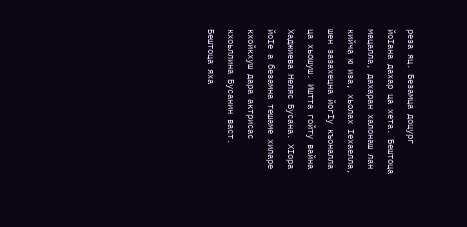реза яц. Безамца доцург йоIана дахар ца хета. Бештоца мацалла, дахаран халонаш лан кийча ю иза, хьолах Iехаелла, шен зазахецна йогIу къоналла ца хьошуш. Иштта гойту вайна Хаджиева Неляс Бусана. ХIора йоIе а безамна тешаме хиларе кхойкхуш дара актрисас кхоьллина Бусанин васт.
Бештоца яха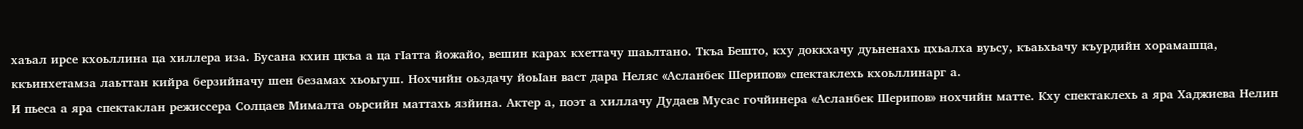хаъал ирсе кхоьллина ца хиллера иза. Бусана кхин цкъа а ца гIатта йожайо, вешин карах кхеттачу шаьлтано. Ткъа Бешто, кху доккхачу дуьненахь цхьалха вуьсу, къаьхьачу къурдийн хорамашца, ккъинхетамза лаьттан кийра берзийначу шен безамах хьоьгуш. Нохчийн оьздачу йоьIан васт дара Неляс «Асланбек Шерипов» спектаклехь кхоьллинарг а.
И пьеса а яра спектаклан режиссера Солцаев Мималта оьрсийн маттахь язйина. Актер а, поэт а хиллачу Дудаев Мусас гочйинера «Асланбек Шерипов» нохчийн матте. Кху спектаклехь а яра Хаджиева Нелин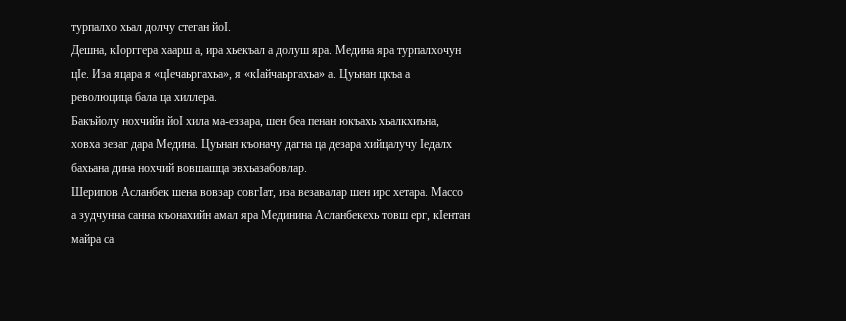турпалхо хьал долчу стеган йоI.
Дешна, кIорггера хаарш а, ира хьекъал а долуш яра. Медина яра турпалхочун цIе. Иза яцара я «цIечаьргахьа», я «кIайчаьргахьа» а. Цуьнан цкъа а революцица бала ца хиллера.
Бакъйолу нохчийн йоI хила ма-еззара, шен беа пенан юкъахь хьалкхиъна, ховха зезаг дара Медина. Цуьнан къоначу дагна ца дезара хийцалучу Iедалх бахьана дина нохчий вовшашца эвхьазабовлар.
Шерипов Асланбек шена вовзар совгIат, иза везавалар шен ирс хетара. Массо а зудчунна санна къонахийн амал яра Мединина Асланбекехь товш ерг, кIентан майра са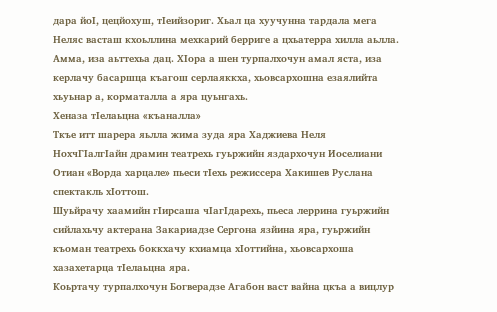дара йоI, цецйохуш, тIеийзориг. Хьал ца хуучунна тардала мега Неляс васташ кхоьллина мехкарий берриге а цхьатерра хилла аьлла.
Амма, иза аьттехьа дац. ХIора а шен турпалхочун амал яста, иза керлачу басаршца къагош серлаяккха, хьовсархошна езаялийта хьуьнар а, корматалла а яра цуьнгахь.
Хеназа тIелаьцна «къаналла»
Ткъе итт шарера яьлла жима зуда яра Хаджиева Неля НохчГIалгIайн драмин театрехь гуьржийн яздархочун Иоселиани Отиан «Ворда харцале» пьеси тIехь режиссера Хакишев Руслана спектакль хIоттош.
Шуьйрачу хаамийн гIирсаша чIагIдарехь, пьеса леррина гуьржийн сийлахьчу актерана Закариадзе Сергона язйина яра, гуьржийн къоман театрехь боккхачу кхиамца хIоттийна, хьовсархоша хазахетарца тIелаьцна яра.
Коьртачу турпалхочун Богверадзе Агабон васт вайна цкъа а вицлур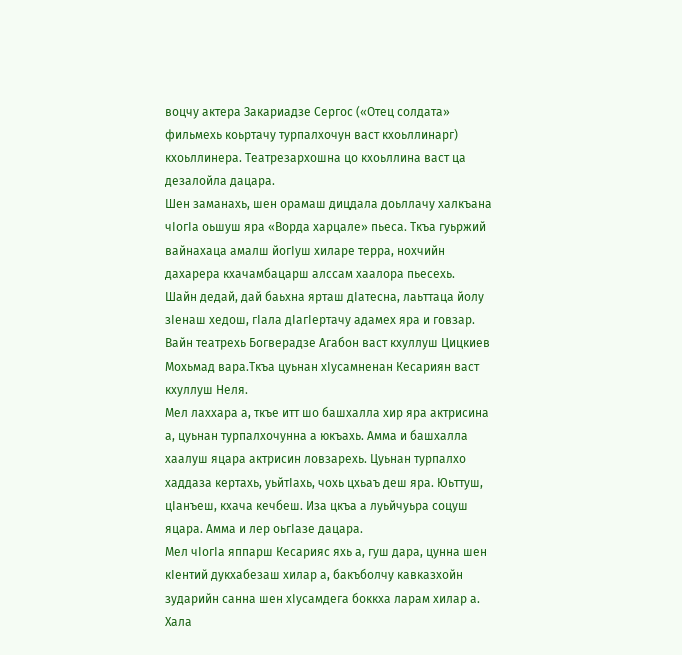воцчу актера Закариадзе Сергос («Отец солдата» фильмехь коьртачу турпалхочун васт кхоьллинарг) кхоьллинера. Театрезархошна цо кхоьллина васт ца дезалойла дацара.
Шен заманахь, шен орамаш дицдала доьллачу халкъана чIогIа оьшуш яра «Ворда харцале» пьеса. Ткъа гуьржий вайнахаца амалш йогIуш хиларе терра, нохчийн дахарера кхачамбацарш алссам хаалора пьесехь.
Шайн дедай, дай баьхна ярташ дIатесна, лаьттаца йолу зIенаш хедош, гIала дIагIертачу адамех яра и говзар. Вайн театрехь Богверадзе Агабон васт кхуллуш Цицкиев Мохьмад вара.Ткъа цуьнан хIусамненан Кесариян васт кхуллуш Неля.
Мел лаххара а, ткъе итт шо башхалла хир яра актрисина а, цуьнан турпалхочунна а юкъахь. Амма и башхалла хаалуш яцара актрисин ловзарехь. Цуьнан турпалхо хаддаза кертахь, уьйтIахь, чохь цхьаъ деш яра. Юьттуш, цIанъеш, кхача кечбеш. Иза цкъа а луьйчуьра соцуш яцара. Амма и лер оьгIазе дацара.
Мел чIогIа яппарш Кесарияс яхь а, гуш дара, цунна шен кIентий дукхабезаш хилар а, бакъболчу кавказхойн зударийн санна шен хIусамдега боккха ларам хилар а.
Хала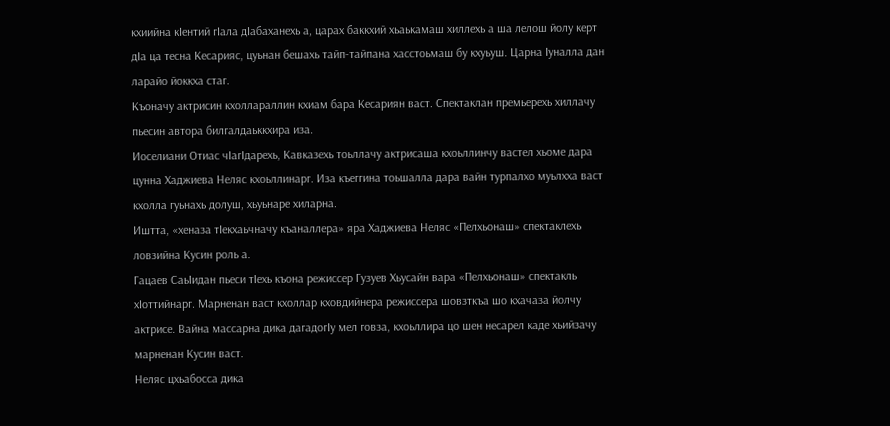кхиийна кIентий гIала дIабаханехь а, царах баккхий хьаькамаш хиллехь а ша лелош йолу керт дIа ца тесна Кесарияс, цуьнан бешахь тайп-тайпана хасстоьмаш бу кхуьуш. Царна Iуналла дан ларайо йоккха стаг.
Къоначу актрисин кхоллараллин кхиам бара Кесариян васт. Спектаклан премьерехь хиллачу пьесин автора билгалдаьккхира иза.
Иоселиани Отиас чIагIдарехь, Кавказехь тоьллачу актрисаша кхоьллинчу вастел хьоме дара цунна Хаджиева Неляс кхоьллинарг. Иза къеггина тоьшалла дара вайн турпалхо муьлхха васт кхолла гуьнахь долуш, хьуьнаре хиларна.
Иштта, «хеназа тIекхаьчначу къаналлера» яра Хаджиева Неляс «Пелхьонаш» спектаклехь ловзийна Кусин роль а.
Гацаев СаьIидан пьеси тIехь къона режиссер Гузуев Хьусайн вара «Пелхьонаш» спектакль хIоттийнарг. Марненан васт кхоллар кховдийнера режиссера шовзткъа шо кхачаза йолчу актрисе. Вайна массарна дика дагадогIу мел говза, кхоьллира цо шен несарел каде хьийзачу марненан Кусин васт.
Неляс цхьабосса дика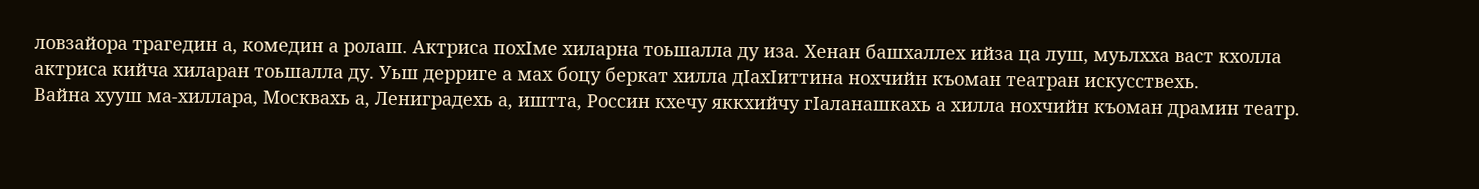ловзайора трагедин а, комедин а ролаш. Актриса похIме хиларна тоьшалла ду иза. Хенан башхаллех ийза ца луш, муьлхха васт кхолла актриса кийча хиларан тоьшалла ду. Уьш дерриге а мах боцу беркат хилла дIахIиттина нохчийн къоман театран искусствехь.
Вайна хууш ма-хиллара, Москвахь а, Лениградехь а, иштта, Россин кхечу яккхийчу гIаланашкахь а хилла нохчийн къоман драмин театр.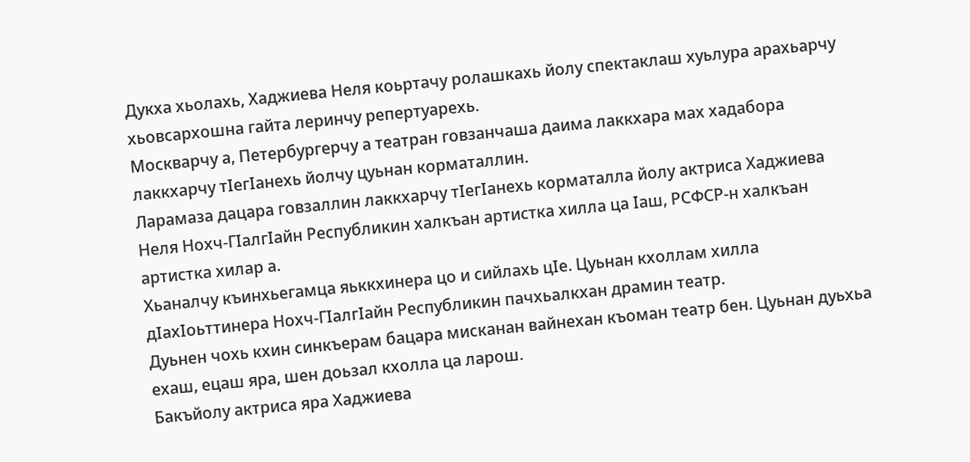Дукха хьолахь, Хаджиева Неля коьртачу ролашкахь йолу спектаклаш хуьлура арахьарчу хьовсархошна гайта леринчу репертуарехь.
Москварчу а, Петербургерчу а театран говзанчаша даима лаккхара мах хадабора лаккхарчу тIегIанехь йолчу цуьнан корматаллин.
Ларамаза дацара говзаллин лаккхарчу тIегIанехь корматалла йолу актриса Хаджиева Неля Нохч-ГIалгIайн Республикин халкъан артистка хилла ца Iаш, РСФСР-н халкъан артистка хилар а.
Хьаналчу къинхьегамца яьккхинера цо и сийлахь цIе. Цуьнан кхоллам хилла дIахIоьттинера Нохч-ГIалгIайн Республикин пачхьалкхан драмин театр.
Дуьнен чохь кхин синкъерам бацара мисканан вайнехан къоман театр бен. Цуьнан дуьхьа ехаш, ецаш яра, шен доьзал кхолла ца ларош.
Бакъйолу актриса яра Хаджиева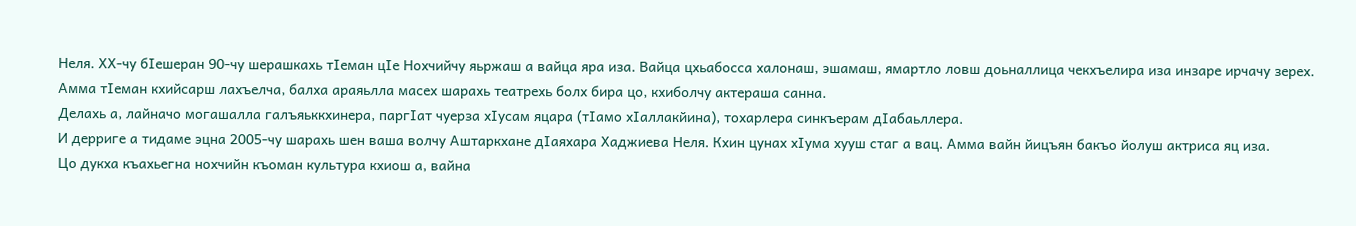Неля. ХХ-чу бIешеран 90-чу шерашкахь тIеман цIе Нохчийчу яьржаш а вайца яра иза. Вайца цхьабосса халонаш, эшамаш, ямартло ловш доьналлица чекхъелира иза инзаре ирчачу зерех.
Амма тIеман кхийсарш лахъелча, балха араяьлла масех шарахь театрехь болх бира цо, кхиболчу актераша санна.
Делахь а, лайначо могашалла галъяьккхинера, паргIат чуерза хIусам яцара (тIамо хIаллакйина), тохарлера синкъерам дIабаьллера.
И дерриге а тидаме эцна 2005-чу шарахь шен ваша волчу Аштаркхане дIаяхара Хаджиева Неля. Кхин цунах хIума хууш стаг а вац. Амма вайн йицъян бакъо йолуш актриса яц иза.
Цо дукха къахьегна нохчийн къоман культура кхиош а, вайна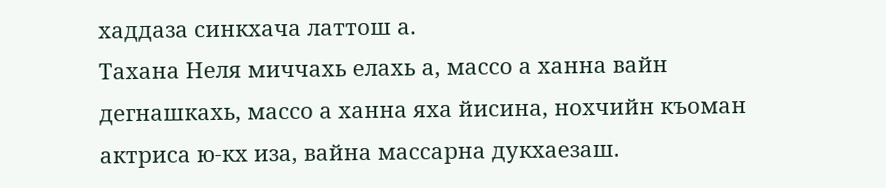хаддаза синкхача латтош а.
Тахана Неля миччахь елахь а, массо а ханна вайн дегнашкахь, массо а ханна яха йисина, нохчийн къоман актриса ю-кх иза, вайна массарна дукхаезаш.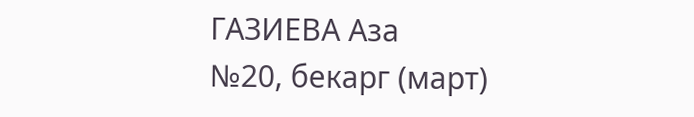ГАЗИЕВА Аза
№20, бекарг (март)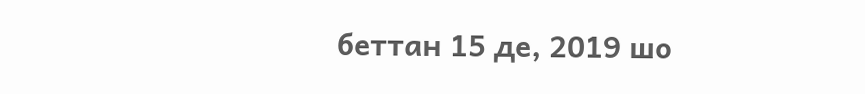беттан 15 де, 2019 шо